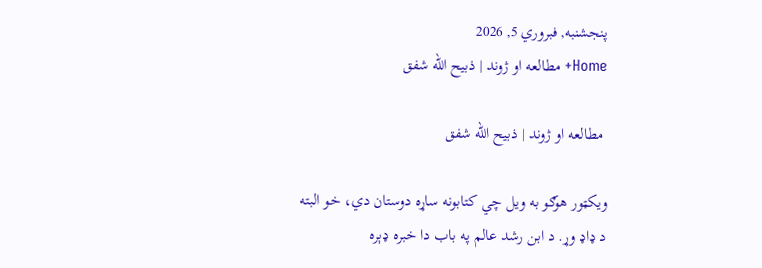پنجشنبه, فبروري 5, 2026
Home+ مطالعه او ژوند | ذبیح الله شفق

 مطالعه او ژوند | ذبیح الله شفق

ویکټور هوګو به ویل چي کتابونه ساړه دوستان دي، خو البته د ډاډ وړ. د ابن رشد عالم په باب دا خبره ډېره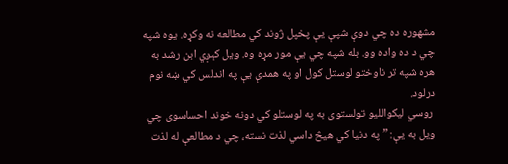مشهوره ده چي دوې شپې یې پخپل ژوند کي مطالعه نه وکړه. یوه شپه چي د ده واده وو. بله شپه چي یې مور مړه وه. ویل کېږي ابن رشد به هره شپه تر ناوختو لوستل کول او په همدې یې په اندلس کي ښه نوم درلود.
 روسي لیکواللیو تولستوی به په لوستلو کي دونه خوند احساسوی چي ویل به یې: ” په دنیا کي هیڅ داسي لذت نسته، چي د مطالعې له لذت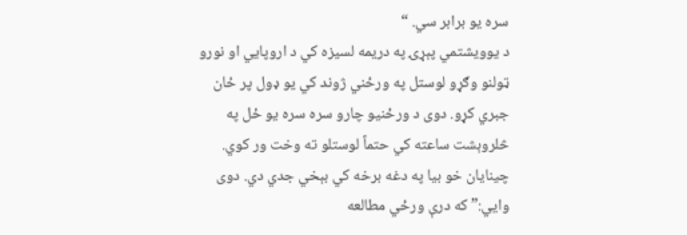سره یو برابر سي. “
د یوویشتمي پېړۍ په دریمه لسیزه کي د اروپایي او نورو ټولنو وګړو لوستل په ورځني ژوند کي یو ډول پر ځان جبري کړو. دوی د ورځنیو چارو سره سره یو ځل په څلروېشت ساعته کي حتماً لوستلو ته وخت ور کوي. چینایان خو بیا په دغه برخه کي بېخي جدي دي. دوی وایي:” که درې ورځي مطالعه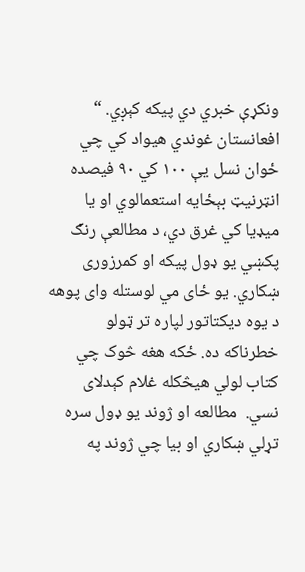ونکړې خبري دي پیکه کېږي. “
افعانستان غوندي هیواد کي چي ځوان نسل یې ۱۰۰ کي ۹۰ فیصده انټرنیټ بېځایه استعمالوي او یا میډیا کي غرق دي، د مطالعې رنګ پکښي یو ډول پیکه او کمرزوری ښکاري. یو ځای مي لوستله وای پوهه د یوه دیکتاتور لپاره تر ټولو خطرناکه ده. ځکه هغه څوک چي کتاب لولي هیڅکله غلام کېدلای نسي.  مطالعه او ژوند یو ډول سره تړلي ښکاري او بیا چي ژوند په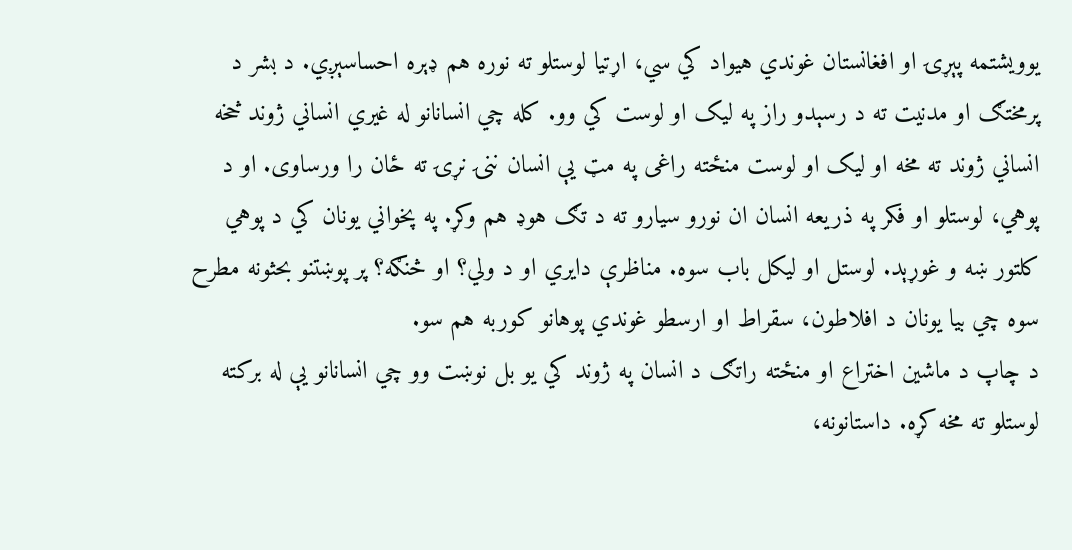یوویشتمه پېړۍ او افغانستان غوندي هیواد کي سي، اړتیا لوستلو ته نوره هم ډېره احساسېږي. د بشر د پرمختګ او مدنیت ته د رسېدو راز په لیک او لوست کي وو. کله چي انسانانو له غیري انساني ژوند څخه انساني ژوند ته مخه او لیک او لوست منځته راغی په مټ یې انسان ننۍ نړۍ ته ځان را ورساوی. او د پوهي، لوستلو او فکر په ذریعه انسان ان نورو سیارو ته د تګ هوډ هم وکړ. په پخواني یونان کي د پوهي کلتور ښه و غوړېد. لوستل او لیکل باب سوه. مناظرې دایري او د ولي؟ او څنګه؟ پر پوښتنو بحثونه مطرح سوه چي بیا یونان د افلاطون، سقراط او ارسطو غوندي پوهانو کوربه هم سو.
د چاپ د ماشین اختراع او منځته راتګ د انسان په ژوند کي یو بل نوښت وو چي انسانانو یې له برکته لوستلو ته مخه کړه. داستانونه،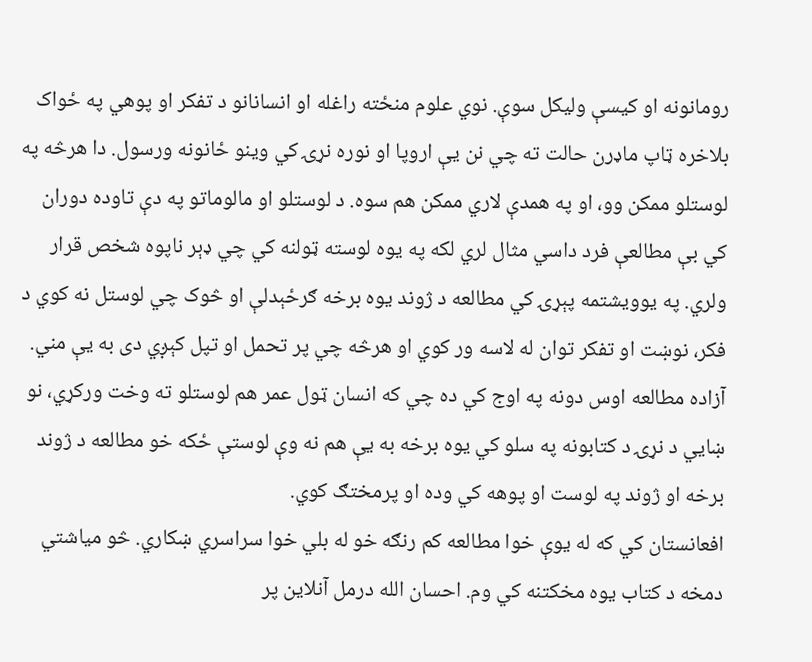رومانونه او کیسې ولیکل سوې. نوي علوم منځته راغله او انسانانو د تفکر او پوهي په ځواک بلاخره ټاپ ماډرن حالت ته چي نن یې اروپا او نوره نړۍ کي وینو ځانونه ورسول. دا هرڅه په لوستلو ممکن وو، او په همدې لاري ممکن هم سوه. د لوستلو او مالوماتو په دې تاوده دوران کي بې مطالعې فرد داسي مثال لري لکه په یوه لوسته ټولنه کي چي ډېر ناپوه شخص قرار ولري. په یوویشتمه پېړۍ کي مطالعه د ژوند یوه برخه ګرځېدلې او څوک چي لوستل نه کوي د فکر، نوښت او تفکر توان له لاسه ور کوي او هرڅه چي پر تحمل او تپل کېږي دی به یې مني. آزاده مطالعه اوس دونه په اوج کي ده چي که انسان ټول عمر هم لوستلو ته وخت ورکړي، نو ښایي د نړۍ د کتابونه په سلو کي یوه برخه به یې هم نه وې لوستې ځکه خو مطالعه د ژوند برخه او ژوند په لوست او پوهه کي وده او پرمختګ کوي.
افعانستان کي که له یوې خوا مطالعه کم رنګه خو له بلي خوا سراسري ښکاري. څو میاشتي دمخه د کتاب یوه مخکتنه کي وم. احسان الله درمل آنلاین پر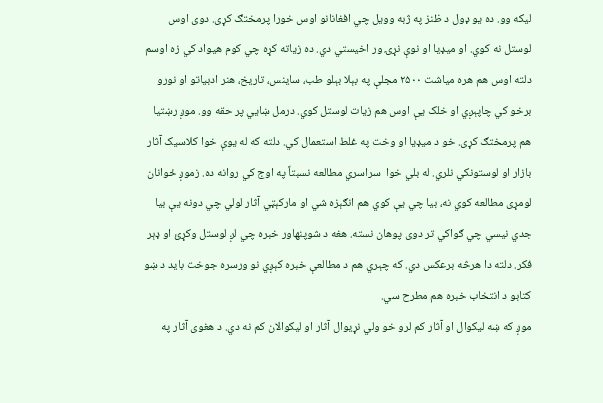لیکه وو. ده یو ډول د ظنز په ژبه وویل چي افغانانو اوس خورا پرمختګ کړی. دوی اوس لوستل نه کوي. او میډیا او نوې نړۍ ور اخیستي دي. ده زیاته کړه چي کوم هیواد کي زه اوسم دلته اوس هم هره میاشت ۲۵۰۰ مجلې په بېلا بېلو طب، ساینس، تاریخ، هنر ادبیاتو او نورو برخو کي چاپېږي او خلک یې اوس هم زیات لوستل کوي. درمل ښایي پر حقه وو. موږ رښتیا هم پرمختګ کړی. خو د میډیا او وخت په غلط استعمال کي. دلته که له یوې خوا کلاسیک آثار بازار او لوستونکي نلري. له بلي خوا  سراسري مطالعه نسبتاً په اوج کي روانه ده. زموږ ځوانان لومړی مطالعه کوي نه، بیا چي یې کوي هم انګېزه شي او مارکېټي آثار لولي چي دونه یې بیا جدي نیسي چي ګواکي تر دوی پوهان نسته. هغه د شوپنهاور خبره چي لږ لوستل وکړئ او ډېر فکر. دلته دا هرڅه برعکس دي. که چېري هم د مطالعې خبره کېږي نو ورسره جوخت باید د ښو کتابو د انتخاب خبره هم مطرح سي.
موږ که ښه لیکوال او آثار کم لرو خو ولي نړیوال آثار او لیکوالان کم نه دي. د هغوی آثار په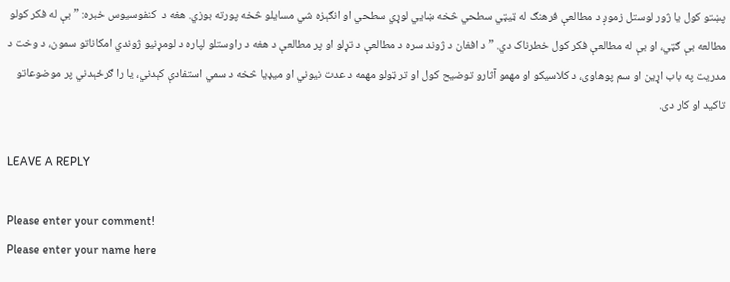پښتو کول یا ژور لوستل زموږ د مطالعې فرهنګ له ټيټي سطحي څخه ښایي لوړي سطحي او انګېزه شي مسایلو څخه پورته بوزي. هغه د  کنفوسیوس خبره: ” بې له فکر کولو مطالعه بې ګټي، او بې له مطالعې فکر کول خطرناک دي. ” د افغان د ژوند سره د مطالعې د تړلو او پر مطالعې د هغه د راوستلو لپاره د لومړنیو ژوندي امکاناتو سمون، د وخت د مدریت په باب اړین او سم پوهاوی، د کلاسیکو او مهمو آثارو توضیح کول او تر ټولو مهمه د عدت نیوني او میډیا څخه د سمي استفادې کېدني، یا را ګرځېدني پر موضوعاتو تاکید او کار دی.

LEAVE A REPLY

Please enter your comment!
Please enter your name here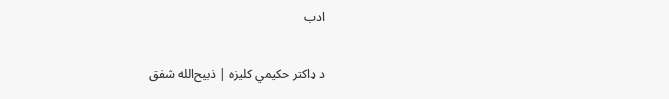ادب

د ډاکتر حکیمي کلیزه | ذبیح‌الله شفق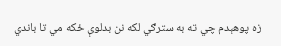زه پوهېدم چي ته به سترګي لکه نن بدلوې ځکه مي تا باندي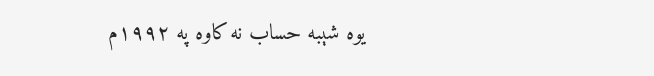یوه شېبه حساب نه کاوه په ۱۹۹۲م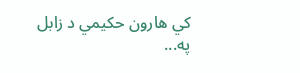کي هارون حکیمي د زابل په...